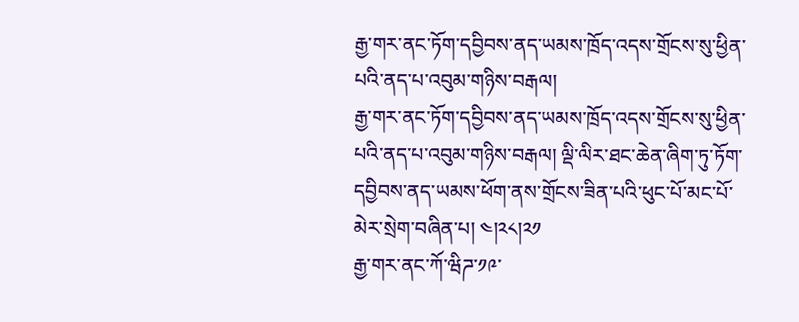རྒྱ་གར་ནང་ཏོག་དབྱིབས་ནད་ཡམས་ཁྲོད་འདས་གྲོངས་སུ་ཕྱིན་པའི་ནད་པ་འབུམ་གཉིས་བརྒལ།
རྒྱ་གར་ནང་ཏོག་དབྱིབས་ནད་ཡམས་ཁྲོད་འདས་གྲོངས་སུ་ཕྱིན་པའི་ནད་པ་འབུམ་གཉིས་བརྒལ། ལྡི་ལིར་ཐང་ཆེན་ཞིག་ཏུ་ཏོག་དབྱིབས་ནད་ཡམས་ཕོག་ནས་གྲོངས་ཟིན་པའི་ཕུང་པོ་མང་པོ་མེར་སྲེག་བཞིན་པ། ༤།༢༨།༢༡
རྒྱ་གར་ནང་ཀོ་ཝིཌ་༡༩་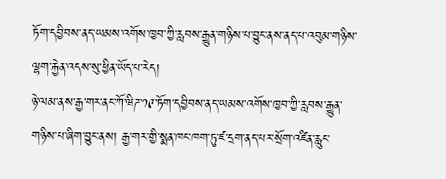ཏོག་དབྱིབས་ནད་ཡམས་འགོས་ཁྱབ་ཀྱི་རླབས་རྒྱུན་གཉིས་པ་བྱུང་ནས་ནད་པ་འབུམ་གཉིས་ལྷག་རྐྱེན་འདས་སུ་ཕྱིན་ཡོད་པ་རེད།
ཉེ་ལམ་ནས་རྒྱ་གར་ནང་ཀོ་ཝིཌ་༡༩་ཏོག་དབྱིབས་ནད་ཡམས་འགོས་ཁྱབ་ཀྱི་རླབས་རྒྱུན་གཉིས་པ་ཞིག་བྱུང་ནས། རྒྱ་གར་གྱི་སྨན་ཁང་ཁག་ཏུ་ཛ་དྲག་ནད་པར་སྲོག་འཛིན་རླུང་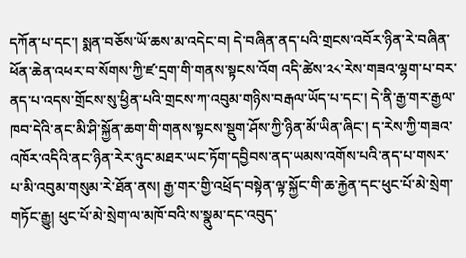དཀོན་པ་དང་། སྨན་བཅོས་ཡོ་ཆས་མ་འདེང་བ། དེ་བཞིན་ནད་པའི་གྲངས་འབོར་ཉིན་རེ་བཞིན་ཕོན་ཆེན་འཕར་བ་སོགས་ཀྱི་ཛ་དྲག་གི་གནས་སྟངས་འོག འདི་ཚེས་༢༨་རེས་གཟའ་ལྷག་པ་བར་ནད་པ་འདས་གྲོངས་སུ་ཕྱིན་པའི་གྲངས་ཀ་འབུམ་གཉིས་བརྒལ་ཡོད་པ་དང་། དེ་ནི་རྒྱ་གར་རྒྱལ་ཁབ་དེའི་ནང་མི་ཤི་སྐྱོན་ཆག་གི་གནས་སྟངས་སྡུག་ཤོས་ཀྱི་ཉིན་མོ་ཡིན་ཞིང་། ད་རེས་ཀྱི་གཟའ་འཁོར་འདིའི་ནང་ཉིན་རེར་ཉུང་མཐར་ཡང་ཏོག་དབྱིབས་ནད་ཡམས་འགོས་པའི་ནད་པ་གསར་པ་མི་འབུམ་གསུམ་རེ་ཐོན་ནས། རྒྱ་གར་གྱི་འཕྲོད་བསྟེན་ལྟ་སྐྱོང་གི་ཆ་རྐྱེན་དང་ཕུང་པོ་མེ་སྲེག་གཏོང་རྒྱུ། ཕུང་པོ་མེ་སྲེག་ལ་མཁོ་བའི་ས་སྣུམ་དང་འབུད་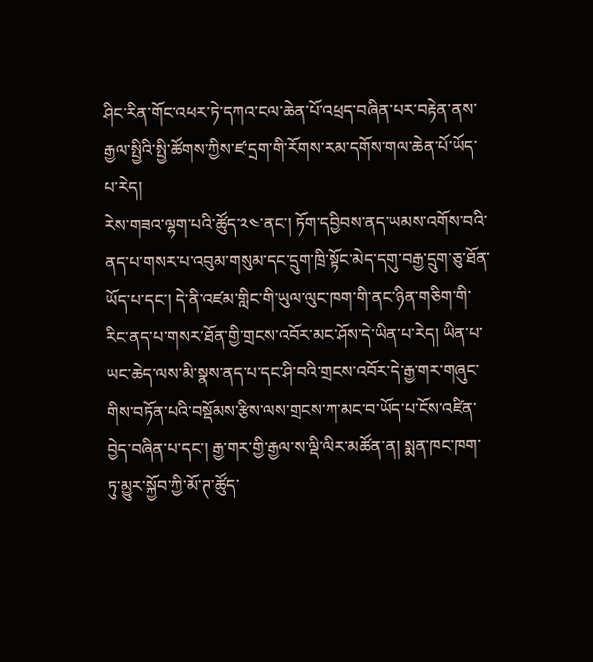ཤིང་རིན་གོང་འཕར་ཏེ་དཀའ་ངལ་ཆེན་པོ་འཕྲད་བཞིན་པར་བརྟེན་ནས་རྒྱལ་སྤྱིའི་སྤྱི་ཚོགས་ཀྱིས་ཛ་དྲག་གི་རོགས་རམ་དགོས་གལ་ཆེན་པོ་ཡོད་པ་རེད།
རེས་གཟའ་ལྷག་པའི་ཚོུད་༢༤་ནང་། ཏོག་དབྱིབས་ནད་ཡམས་འགོས་བའི་ནད་པ་གསར་པ་འབུམ་གསུམ་དང་དྲུག་ཁྲི་སྟོང་མེད་དགུ་བརྒྱ་དྲུག་ཅུ་ཐོན་ཡོད་པ་དང་། དེ་ནི་འཛམ་གླིང་གི་ཡུལ་ལུང་ཁག་གི་ནང་ཉིན་གཅིག་གི་རིང་ནད་པ་གསར་ཐོན་གྱི་གྲངས་འབོར་མང་ཤོས་དེ་ཡིན་པ་རེད། ཡིན་པ་ཡང་ཆེད་ལས་མི་སྣས་ནད་པ་དང་ཤི་བའི་གྲངས་འབོར་དེ་རྒྱ་གར་གཞུང་གིས་བཏོན་པའི་བསྡོམས་རྩིས་ལས་གྲངས་ཀ་མང་བ་ཡོད་པ་ངོས་འཛིན་བྱེད་བཞིན་པ་དང་། རྒྱ་གར་གྱི་རྒྱལ་ས་ལྡི་ལིར་མཚོན་ན། སྨན་ཁང་ཁག་ཏུ་མྱུར་སྐྱོབ་ཀྱི་མོ་ཊ་ཚོུད་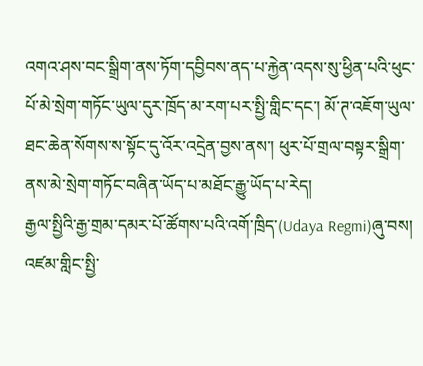འགའ་ཤས་བང་སྒྲིག་ནས་ཏོག་དབྱིབས་ནད་པ་རྐྱེན་འདས་སུ་ཕྱིན་པའི་ཕུང་པོ་མེ་སྲེག་གཏོང་ཡུལ་དུར་ཁྲོད་མ་རག་པར་སྤྱི་གླིང་དང་། མོ་ཊ་འཇོག་ཡུལ་ཐང་ཆེན་སོགས་ས་སྟོང་དུ་འོར་འདྲེན་བྱས་ནས་། ཕུར་པོ་གྲལ་བསྟར་སྒྲིག་ནས་མེ་སྲེག་གཏོང་བཞིན་ཡོད་པ་མཐོང་རྒྱུ་ཡོད་པ་རེད།
རྒྱལ་སྤྱིའི་རྒྱ་གྲམ་དམར་པོ་ཚོགས་པའི་འགོ་ཁྲིད་(Udaya Regmi)ཞུ་བས། འཛམ་གླིང་སྤྱི་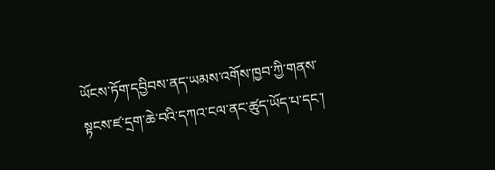ཡོངས་ཏོག་དབྱིབས་ནད་ཡམས་འགོས་ཁྱབ་ཀྱི་གནས་སྟངས་ཛ་དྲག་ཆེ་བའི་དཀའ་ངལ་ནང་ཚུད་ཡོད་པ་དང་།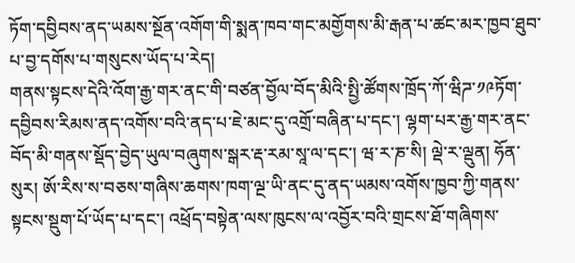ཏོག་དབྱིབས་ནད་ཡམས་སྔོན་འགོག་གི་སྨན་ཁབ་གང་མགྱོགས་མི་རྒན་པ་ཚང་མར་ཁྱབ་ཐུབ་པ་བྱ་དགོས་པ་གསུངས་ཡོད་པ་རེད།
གནས་སྟངས་དེའི་འོག་རྒྱ་གར་ནང་གི་བཙན་བྱོལ་བོད་མིའི་སྤྱི་ཚོགས་ཁྲོད་ཀོ་ཝིཌ་༡༩ཏོག་དབྱིབས་རིམས་ནད་འགོས་བའི་ནད་པ་ཇེ་མང་དུ་འགྲོ་བཞིན་པ་དང་། ལྷག་པར་རྒྱ་གར་ནང་བོད་མི་གནས་སྡོད་བྱེད་ཡུལ་བཞུགས་སྒར་རྡ་རམ་སཱ་ལ་དང་། ཝ་ར་ཎ་སི། ལྡེ་ར་ལྡུན། ཧོན་སུར། ཨོ་རིས་ས་བཅས་གཞིས་ཆགས་ཁག་ལྔ་ཡི་ནང་དུ་ནད་ཡམས་འགོས་ཁྱབ་ཀྱི་གནས་སྟངས་སྡུག་པོ་ཡོད་པ་དང་། འཕྲོད་བསྟེན་ལས་ཁུངས་ལ་འབྱོར་བའི་གྲངས་ཐོ་གཞིགས་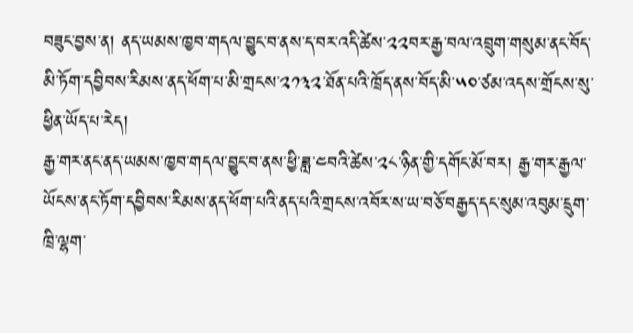བཟུང་བྱས་ན། ནད་ཡམས་ཁྱབ་གདལ་བྱུང་བ་ནས་ད་བར་འདི་ཚེས་༢༢བར་རྒྱ་བལ་འབྲུག་གསུམ་ནང་བོད་མི་ཏོག་དབྱིབས་རིམས་ནད་ཕོག་པ་མི་གྲངས་༢༡༣༢་ཐོན་པའི་ཁྲོད་ནས་བོད་མི་༥༠་ཙམ་འདས་གྲོངས་སུ་ཕྱིན་ཡོད་པ་རེད།
རྒྱ་གར་ནང་ནད་ཡམས་ཁྱབ་གདལ་བྱུང་བ་ནས་ཕྱི་ཟླ་༤བའི་ཚེས་༢༨་ཉིན་གྱི་དགོང་མོ་བར། རྒྱ་གར་རྒྱལ་ཡོངས་ནང་ཏོག་དབྱིབས་རིམས་ནད་ཕོག་པའི་ནད་པའི་གྲངས་འབོར་ས་ཡ་བཅོ་བརྒྱད་དང་སུམ་འབུམ་དྲུག་ཁྲི་ལྷག་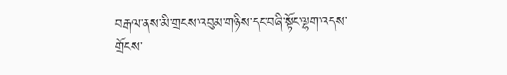བརྒལ་ནས་མི་གྲངས་འབུམ་གཉིས་དང་བཞི་སྟོང་ལྷག་འདས་གྲོངས་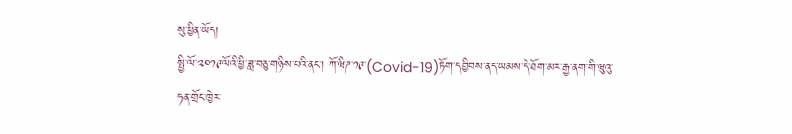སུ་ཕྱིན་ཡོད།
སྤྱི་ལོ་༢༠༡༩ལོའི་ཕྱི་ཟླ་བཅུ་གཉིས་པའི་ནང་། ཀོ་ཝིཌ་༡༩་(Covid-19)ཏོག་དབྱིབས་ནད་ཡམས་དེ་ཐོག་མར་རྒྱ་ནག་གི་ཝུའུ་ཧན་གྲོང་ཁྱེར་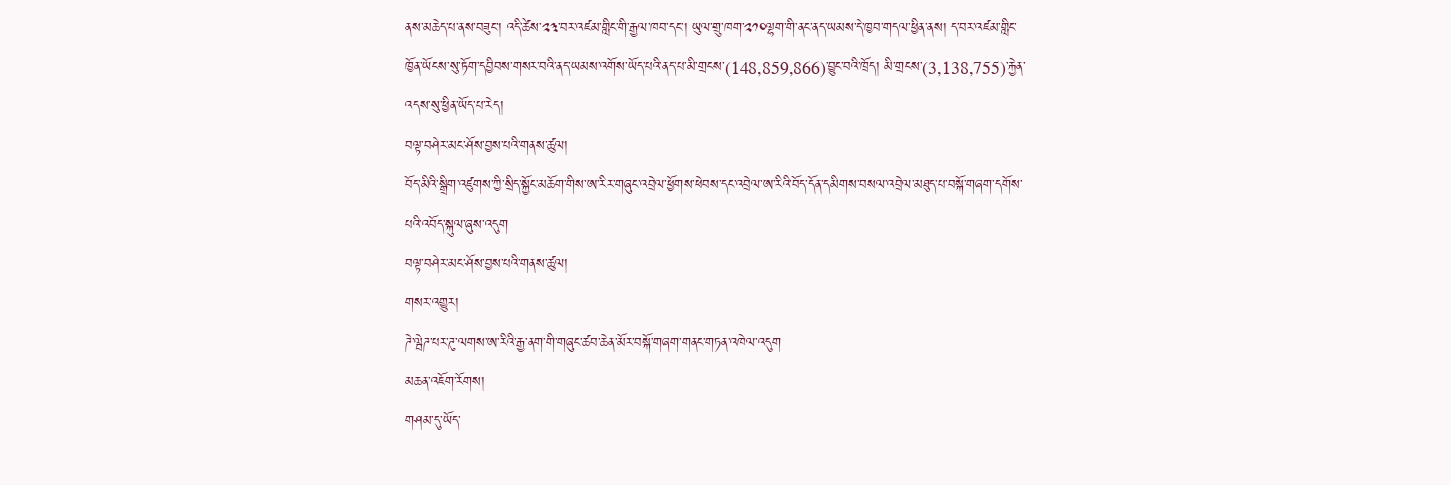ནས་མཆེད་པ་ནས་བཟུང་། འདི་ཚེས་༢༣་བར་འཛམ་གླིང་གི་རྒྱལ་ཁབ་དང་། ཡུལ་གྲུ་ཁག་༢༡༠ལྷག་གི་ནང་ནད་ཡམས་དེ་ཁྱབ་གདལ་ཕྱིན་ནས། ད་བར་འཛམ་གླིང་ཁྱོན་ཡོངས་སུ་ཏོག་དབྱིབས་གསར་བའི་ནད་ཡམས་འགོས་ཡོད་པའི་ནད་པ་མི་གྲངས་(148,859,866)་བྱུང་བའི་ཁྲོད། མི་གྲངས་(3,138,755)་རྐྱེན་འདས་སུ་ཕྱིན་ཡོད་པ་རེད།
བལྟ་བཤེར་མང་ཤོས་བྱས་པའི་གནས་ཚུལ།
བོད་མིའི་སྒྲིག་འཛུགས་ཀྱི་སྲིད་སྐྱོང་མཆོག་གིས་ཨ་རིར་གཞུང་འབྲེལ་ཕྱོགས་ཕེབས་དང་འབྲེལ་ཨ་རིའི་བོད་དོན་དམིགས་བསལ་འབྲེལ་མཐུད་པ་བསྐོ་གཞག་དགོས་པའི་འབོད་སྐུལ་ཞུས་འདུག
བལྟ་བཤེར་མང་ཤོས་བྱས་པའི་གནས་ཚུལ།
གསར་འགྱུར།
ཌེ་ལྦེཌ་པར་ཌུ་ལགས་ཨ་རིའི་རྒྱ་ནག་གི་གཞུང་ཚབ་ཆེན་མོར་བསྐོ་གཞག་གནང་གཏན་འཁེལ་འདུག
མཆན་འཇོག་རོགས།
གཤམ་དུ་ཡོད་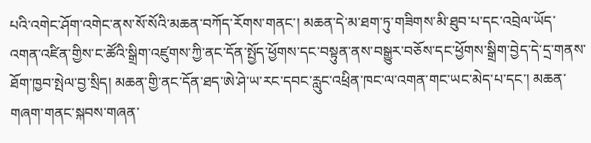པའི་འགེང་ཤོག་འགེང་ནས་སོ་སོའི་མཆན་བཀོད་རོགས་གནང་། མཆན་དེ་མ་ཐག་ཏུ་གཟིགས་མི་ཐུབ་པ་དང་འབྲེལ་ཡོད་འགན་འཛིན་གྱིས་ང་ཚོའི་སྒྲིག་འཛུགས་ཀྱི་ནང་དོན་སྤྱོད་ཕྱོགས་དང་བསྟུན་ནས་བསྒྱུར་བཅོས་དང་ཕྱོགས་སྒྲིག་བྱེད་དེ་དྲ་གནས་ཐོག་ཁྱབ་སྤེལ་བྱ་སྲིད། མཆན་གྱི་ནང་དོན་ཐད་ཨེ་ཤེ་ཡ་རང་དབང་རླུང་འཕྲིན་ཁང་ལ་འགན་གང་ཡང་མེད་པ་དང་། མཆན་གཞག་གནང་སྐབས་གཞན་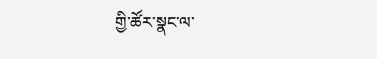གྱི་ཚོར་སྣང་ལ་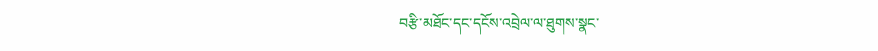བརྩི་མཐོང་དང་དངོས་འབྲེལ་ལ་ཐུགས་སྣང་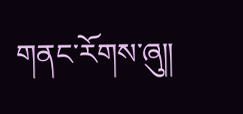གནང་རོགས་ཞུ༎